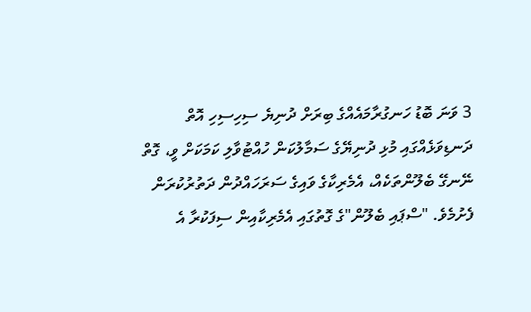3 ވަނަ ބޮޑު ހަނގުރާމައެއްގެ ބިރަށް ދުނިޔެ ސިހިސިހި އޮތް ދަނޑިވަޅެއްގައި މުޅި ދުނިޔޭގެ ސަމާލުކަން ހުއްޓުވާލި ކަމަކަށް ވީ، ގޮތް ނޭނގޭ ބެލޫންތަކެއް، އެމެރިކާގެ ވައިގެ ސަރަހައްދުން ދަތުރުކުރަން ފެށުމެވެ. "ސްޕައި ބެލޫން"ގެ ގޮތުގައި އެމެރިކާއިން ސިފަކުރާ އެ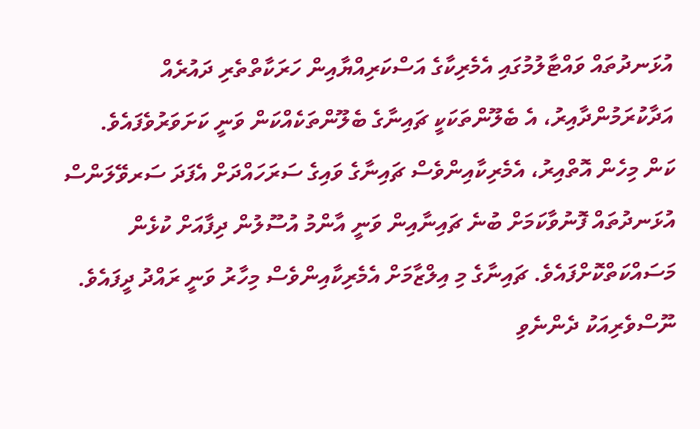އުޅަނދުތައް ވައްޓާލުމުގައި އެމެރިކާގެ އަސްކަރިއްޔާއިން ހަރަކާތްތެރި ދައުރެއް އަދާކުރަމުންދާއިރު، އެ ބެލޫންތަކަކީ ޗައިނާގެ ބެލޫންތަކެއްކަން ވަނީ ކަށަވަރުވެފައެވެ.
ކަން މިހެން އޮތްއިރު، އެމެރިކާއިންވެސް ޗައިނާގެ ވައިގެ ސަރަހައްދަށް އެފަދަ ސަރވޭލަންސް އުޅަނދުތައް ފޮނުވާކަމަށް ބުނެ ޗައިނާއިން ވަނީ އާންމު އުސޫލުން ދިފާއަށް ކުޅެން މަސައްކަތްކޮށްފައެވެ. ޗައިނާގެ މި އިލްޒާމަށް އެމެރިކާއިންވެސް މިހާރު ވަނީ ރައްދު ދީފައެވެ.
ނޫސްވެރިއަކު ދެންނެވި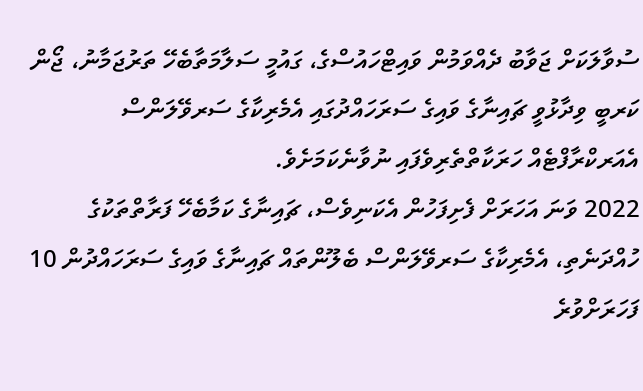ސުވާލަކަށް ޖަވާބު ދެއްވަމުން ވައިޓްހައުސްގެ، ގައުމީ ސަލާމަތާބެހޭ ތަރުޖަމާނު، ޖޯން ކަރބީ ވިދާޅުވީ ޗައިނާގެ ވައިގެ ސަރަހައްދުގައި އެމެރިކާގެ ސަރވޭލަންސް އެއަރކްރާފްޓެއް ހަރަކާތްތެރިވެފައި ނުވާނެކަމަށެވެ.
2022 ވަނަ އަހަރަށް ފެށިފަހުން އެކަނިވެސް، ޗައިނާގެ ކަމާބެހޭ ފަރާތްތަކުގެ ހުއްދަނެތި، އެމެރިކާގެ ސަރވޭލަންސް ބެލޫންތައް ޗައިނާގެ ވައިގެ ސަރަހައްދުން 10 ފަހަރަށްވުރެ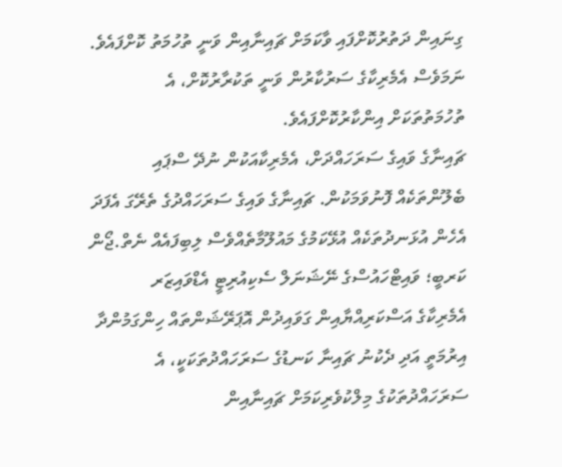ގިނައިން ދަތުރުކޮށްފައި ވާކަމަށް ޗައިނާއިން ވަނީ ތުހުމަތު ކޮށްފައެވެ. ނަމަވެސް އެމެރިކާގެ ސަރުކާރުން ވަނީ ތަކުރާރުކޮށް، އެ ތުހުމަތުތަކަށް އިންކާރުކޮށްފައެވެ.
ޗައިނާގެ ވައިގެ ސަރަހައްދަށް، އެމެރިކާއަކުން ނުދޭ ސްޕައި ބެލޫންތަކެއް ފޮނުވަމަކުން. ޗައިނާގެ ވައިގެ ސަރަހައްދުގެ ތެރޭގަ އެފަދަ އެހެން އުޅަނދުތަކެއް އުޅޭކަމުގެ މައުލޫމާތެއްވެސް ލިބިފައެއް ނެތް.ޖޯން ކަރބީ؛ ވައިޓްހައުސްގެ ނޭޝަނަލް ސެކިއުރިޓީ އެޑްވައިޒަރ
އެމެރިކާގެ އަސްކަރިއްޔާއިން ގަވައިދުން އޮޕަރޭޝަންތައް ހިންގަމުންދާ އިރުމަތީ އަދި ދެކުނު ޗައިނާ ކަނޑުގެ ސަރަހައްދުތަކަކީ، އެ ސަރަހައްދުތަކުގެ މިލްކުވެރިކަމަށް ޗައިނާއިން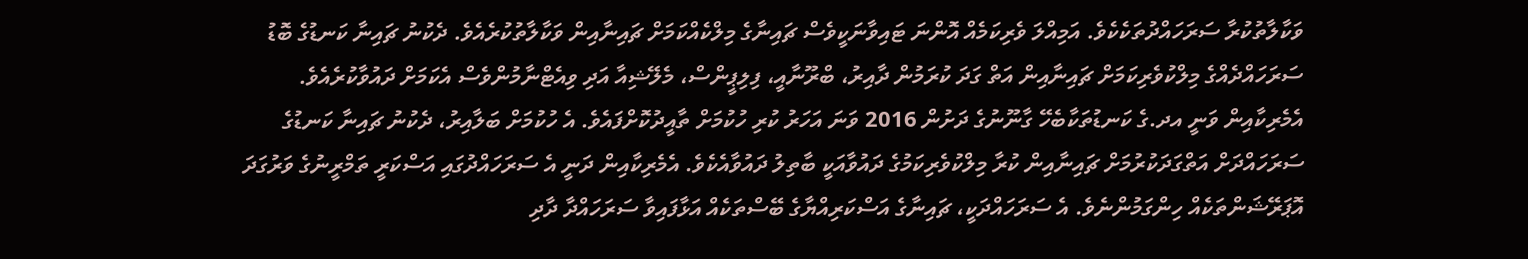ވަކާލާތުކުރާ ސަރަހައްދުތަކެކެވެ. އަމިއްލަ ވެރިކަމެއް އޮންނަ ޓައިވާނަކީވެސް ޗައިނާގެ މިލްކެއްކަމަށް ޗައިނާއިން ވަކާލާތުކުރެއެވެ. ދެކުނު ޗައިނާ ކަނޑުގެ ބޮޑު ސަރަހައްދެއްގެ މިލްކުވެރިކަމަށް ޗައިނާއިން އަތް ގަދަ ކުރަމުން ދާއިރު، ބްރޫނާއީ، ފިލިޕީންސް، މެލޭޝިއާ އަދި ވިއެޓްނާމުންވެސް އެކަމަށް ދައުވާކުރެއެވެ.
އެމެރިކާއިން ވަނީ އދ.ގެ ކަނޑުތަކާބެހޭ ގާނޫނުގެ ދަށުން 2016 ވަނަ އަހަރު ކުރި ހުކުމަށް ތާއީދުކޮށްފައެވެ. އެ ހުކުމަށް ބަލާއިރު، ދެކުނު ޗައިނާ ކަނޑުގެ ސަރަހައްދަށް އަތްގަދަކުރުމަށް ޗައިނާއިން ކުރާ މިލްކުވެރިކަމުގެ ދައުވާއަކީ ބާތިލު ދައުވާއެކެވެ. އެމެރިކާއިން ދަނީ އެ ސަރަހައްދުގައި އަސްކަރީ ތަމްރީނުގެ ވަރުގަދަ އޮޕަރޭޝަންތަކެއް ހިންގަމުންނެވެ. އެ ސަރަހައްދަކީ، ޗައިނާގެ އަސްކަރިއްޔާގެ ބޭސްތަކެއް އަޅާފައިވާ ސަރަހައްދާ ދާދި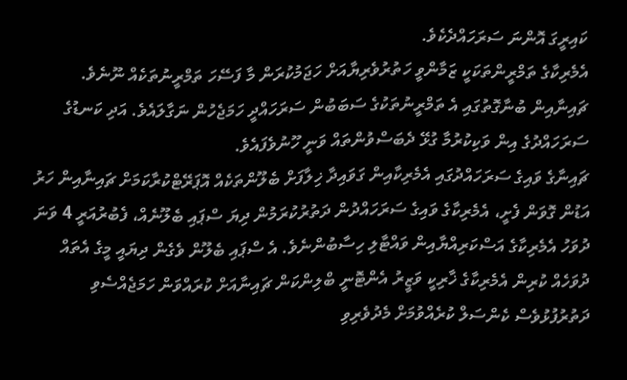ކައިރީގަ އޮންނަ ސަރަހައްދެކެވެ.
އެމެރިކާގެ ތަމްރީންތަކަކީ ޒަމާންވީ ހަތުރުވެރިޔާއަށް ހަޖަމުކުރަން މާ ފަސޭހަ ތަމްރީނުތަކެއް ނޫނެވެ. ޗައިނާއިން ބުނާގޮތުގައި އެ ތަމްރީނުތަކުގެ ސަބަބުން ސަރަހައްދީ ހަމަޖެހުން ނަގާލައެވެ. އަދި ކަނޑުގެ ސަރަހައްދުގެ އިން ވަކިކުރުމާ ގުޅޭ ދެބަސްވުންތައް ވަނީ ހޫނުވެފައެވެ.
ޗައިނާގެ ވައިގެ ސަރަހައްދުގައި އެމެރިކާއިން ގަވައިދާ ޚިލާފަށް ބެލޫންތަކެއް އޮޕަރޭޓްކުރާކަމަށް ޗައިނާއިން ހަރު އަޑުން ގޮވަން ފެށީ، އެމެރިކާގެ ވައިގެ ސަރަހައްދުން ދަތުރުކުރަމުން ދިޔަ ސްޕައި ބެލޫނެއް، ފެބުރުއަރީ 4 ވަނަ ދުވަހު އެމެރިކާގެ އަސްކަރިއްޔާއިން ވައްޓާލި ހިސާބުންނެވެ. އެ ސްޕައި ބެލޫން ވެގެން ދިޔައީ މީގެ އެތައް ދުވަހެއް ކުރިން އެމެރިކާގެ ޚާރިކީ ވަޒީރު އެންޓޮނީ ބްލިންކަން ޗައިނާއަށް ކުރައްވަން ހަމަޖެއްސެވި ދަތުރުފުޅުވެސް ކެންސަލް ކުރެއްވުމަށް މެދުވެރިވި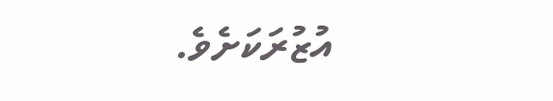އުޒުރަކަށެވެ.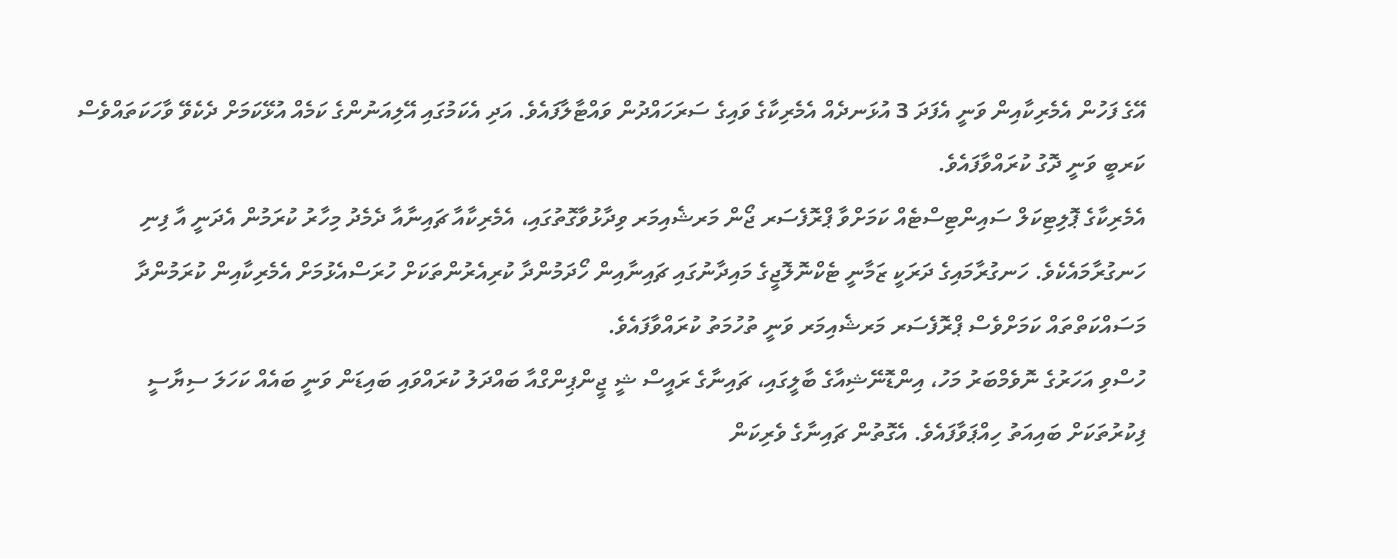އޭގެ ފަހުން އެމެރިކާއިން ވަނީ އެފަދަ 3 އުޅަނދެއް އެމެރިކާގެ ވައިގެ ސަރަހައްދުން ވައްޓާލާފައެވެ. އަދި އެކަމުގައި އޭލިއަނުންގެ ކަމެއް އުޅޭކަމަށް ދެކެވޭ ވާހަކަތައްވެސް ކަރބީ ވަނީ ދޮގު ކުރައްވާފައެވެ.
އެމެރިކާގެ ޕޮލިޓިކަލް ސައިންޓިސްޓެއް ކަމަށްވާ ޕްރޮފެސަރ ޖޯން މަރޝެއިމަރ ވިދާޅުވާގޮތުގައި، އެމެރިކާއާ ޗައިނާއާ ދެމެދު މިހާރު ކުރަމުން އެދަނީ އާ ފިނި ހަނގުރާމައެކެވެ. ހަނގުރާމައިގެ ދަރަކީ ޒަމާނީ ޓެކްނޮލޮޖީގެ މައިދާނުގައި ޗައިނާއިން ހޯދަމުންދާ ކުރިއެރުންތަކަށް ހުރަސްއެޅުމަށް އެމެރިކާއިން ކުރަމުންދާ މަސައްކަތްތައް ކަމަށްވެސް ޕްރޮފެސަރ މަރޝެއިމަރ ވަނީ ތުހުމަތު ކުރައްވާފައެވެ.
ހުސްވި އަހަރުގެ ނޮވެމްބަރު މަހު، އިންޑޮނޭޝިއާގެ ބާލީގައި، ޗައިނާގެ ރައީސް ޝީ ޖީންޕިންގްއާ ބައްދަލު ކުރައްވައި ބައިޑަން ވަނީ ބައެއް ކަހަލަ ސިޔާސީ ފިކުރުތަކަށް ބައިއަތު ހިއްޕަވާފައެވެ. އެގޮތުން ޗައިނާގެ ވެރިކަން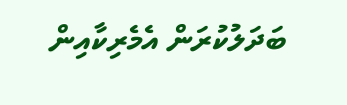ބަދަލުކުރަން އެމެރިކާއިން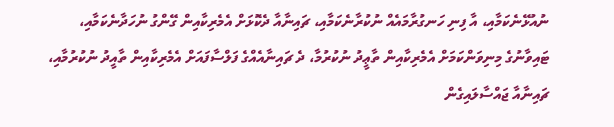ނުއުޅޭނެކަމާއި، އާ ފިނި ހަނގުރާމައެއް ނުކުރާނެކަމާއި، ޗައިނާއާ ދެކޮޅަށް އެމެރިކާއިން ގޭންގު ނުހަދާނެކަމާއި، ޓައިވާނުގެ މިނިވަންކަމަށް އެމެރިކާއިން ތާޢީދު ނުކުރުމާ، ދެ ޗައިނާއެއްގެ ފަލްސާފައަށް އެމެރިކާއިން ތާއީދު ނުކުރުމާއި، ޗައިނާއާ ޖައްސާލައިގެން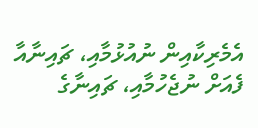އެމެރިކާއިން ނުއުޅުމާއި، ޗައިނާއާ ފެއަށް ނުޖެހުމާއި، ޗައިނާގެ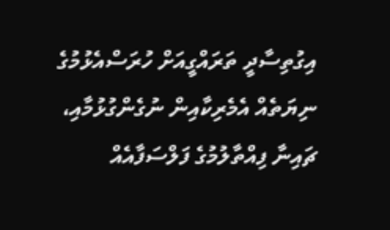އިގުތިސާދީ ތަރައްގީއަށް ހުރަސްއެޅުމުގެ ނިޔަތެއް އެމެރިކާއިން ނުގެންގުޅުމާއި، ޗައިނާ ފިއްތާލުމުގެ ފަލްސަފާއެއް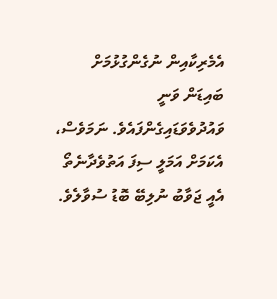އެމެރިކާއިން ނުގެންގުޅުމަށް ބައިޑަން ވަނީ ވައުދުވެވަޑައިގެންފައެވެ. ނަމަވެސް، އެކަމަށް އަމަލީ ސިފަ އަތުވެދާނެތޯ އެއީ ޖަވާބު ނުލިބޭ ބޮޑު ސުވާލެވެ.